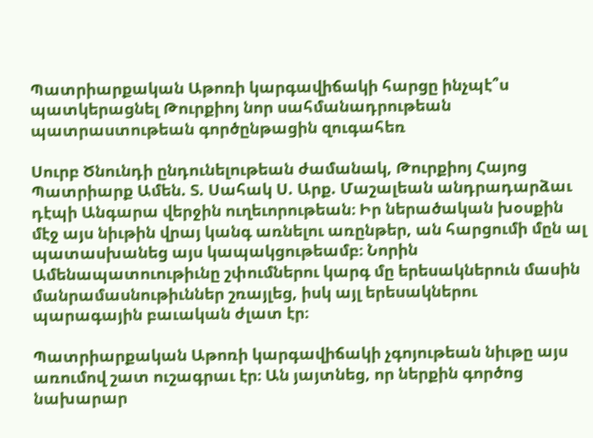Պատրիարքական Աթոռի կարգավիճակի հարցը ինչպէ՞ս պատկերացնել Թուրքիոյ նոր սահմանադրութեան պատրաստութեան գործընթացին զուգահեռ

Սուրբ Ծնունդի ընդունելութեան ժամանակ, Թուրքիոյ Հայոց Պատրիարք Ամեն. Տ. Սահակ Ս. Արք. Մաշալեան անդրադարձաւ դէպի Անգարա վերջին ուղեւորութեան։ Իր ներածական խօսքին մէջ այս նիւթին վրայ կանգ առնելու առընթեր, ան հարցումի մըն ալ պատասխանեց այս կապակցութեամբ։ Նորին Ամենապատուութիւնը շփումներու կարգ մը երեսակներուն մասին մանրամասնութիւններ շռայլեց, իսկ այլ երեսակներու պարագային բաւական ժլատ էր։

Պատրիարքական Աթոռի կարգավիճակի չգոյութեան նիւթը այս առումով շատ ուշագրաւ էր։ Ան յայտնեց, որ ներքին գործոց նախարար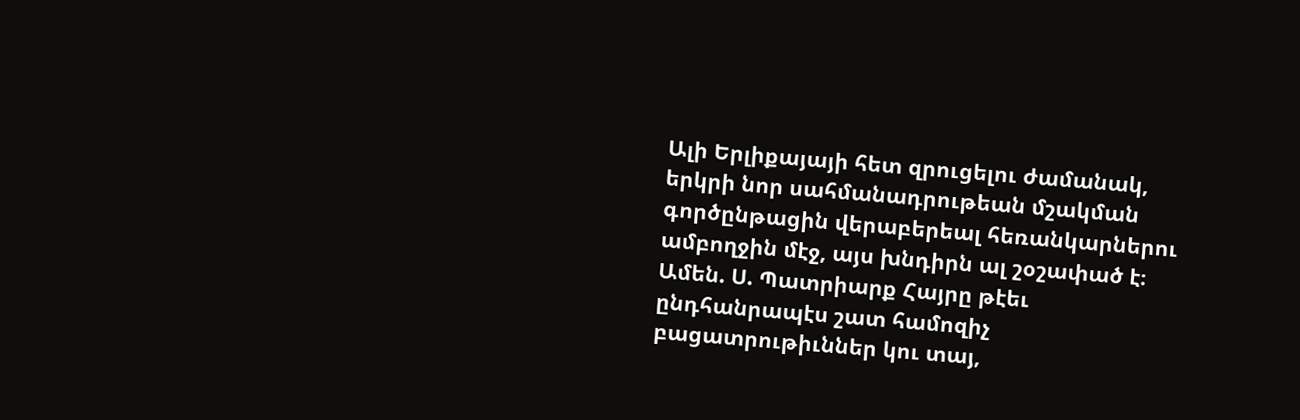Ալի Երլիքայայի հետ զրուցելու ժամանակ, երկրի նոր սահմանադրութեան մշակման գործընթացին վերաբերեալ հեռանկարներու ամբողջին մէջ, այս խնդիրն ալ շօշափած է։ Ամեն. Ս. Պատրիարք Հայրը թէեւ ընդհանրապէս շատ համոզիչ բացատրութիւններ կու տայ,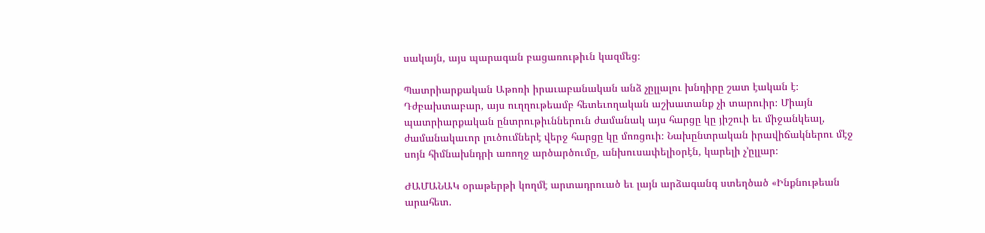սակայն, այս պարագան բացառութիւն կազմեց։

Պատրիարքական Աթոռի իրաւաբանական անձ չըլլալու խնդիրը շատ էական է։ Դժբախտաբար, այս ուղղութեամբ հետեւողական աշխատանք չի տարուիր։ Միայն պատրիարքական ընտրութիւններուն ժամանակ այս հարցը կը յիշուի եւ միջանկեալ, ժամանակաւոր լուծումներէ վերջ հարցը կը մոռցուի։ Նախընտրական իրավիճակներու մէջ սոյն հիմնախնդրի առողջ արծարծումը, անխուսափելիօրէն, կարելի չ՚ըլլար։

ԺԱՄԱՆԱԿ օրաթերթի կողմէ արտադրուած եւ լայն արձագանգ ստեղծած «Ինքնութեան արահետ.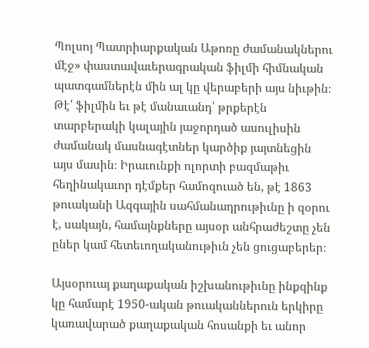Պոլսոյ Պատրիարքական Աթոռը ժամանակներու մէջ» փաստավաւերագրական ֆիլմի հիմնական պատգամներէն մին ալ կը վերաբերի այս նիւթին։ Թէ՛ ֆիլմին եւ թէ մանաւանդ՝ թրքերէն տարբերակի կալային յաջորդած ասուլիսին ժամանակ մասնագէտներ կարծիք յայտնեցին այս մասին։ Իրաւունքի ոլորտի բազմաթիւ հեղինակաւոր դէմքեր համոզուած են, թէ 1863 թուականի Ազգային սահմանադրութիւնը ի զօրու է, սակայն, համայնքները այսօր անհրաժեշտը չեն ըներ կամ հետեւողականութիւն չեն ցուցաբերեր։

Այսօրուայ քաղաքական իշխանութիւնը ինքզինք կը համարէ 1950-ական թուականներուն երկիրը կառավարած քաղաքական հոսանքի եւ անոր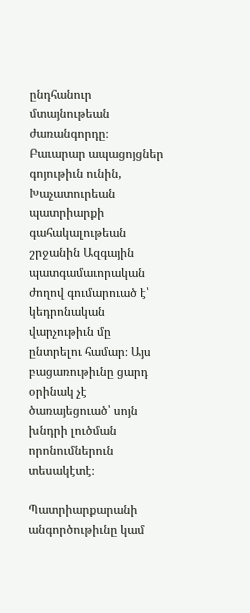ընդհանուր մտայնութեան ժառանգորդը։ Բաւարար ապացոյցներ գոյութիւն ունին, Խաչատուրեան պատրիարքի գահակալութեան շրջանին Ազգային պատգամաւորական ժողով գումարուած է՝ կեդրոնական վարչութիւն մը ընտրելու համար։ Այս բացառութիւնը ցարդ օրինակ չէ ծառայեցուած՝ սոյն խնդրի լուծման որոնումներուն տեսակէտէ։

Պատրիարքարանի անգործութիւնը կամ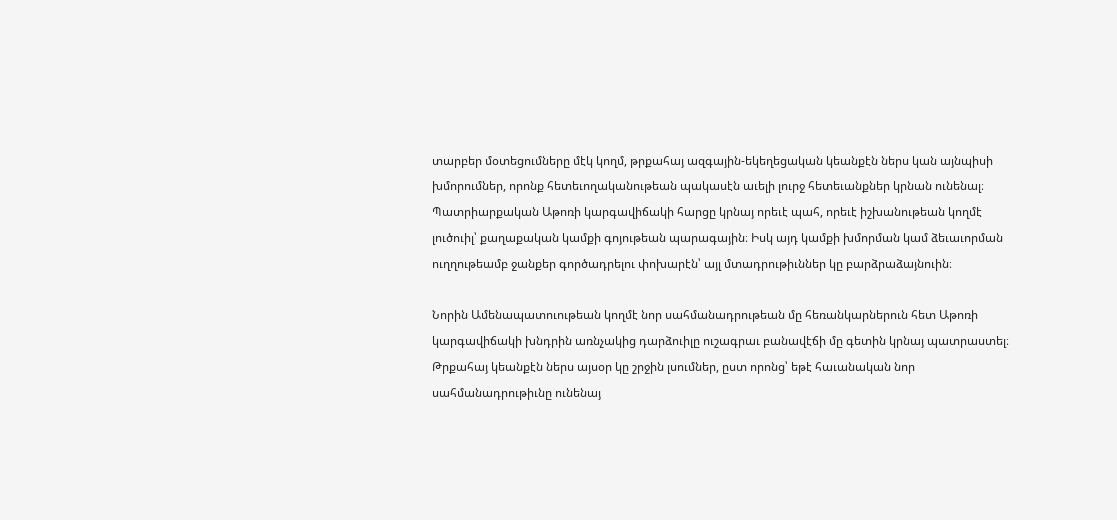տարբեր մօտեցումները մէկ կողմ, թրքահայ ազգային-եկեղեցական կեանքէն ներս կան այնպիսի խմորումներ, որոնք հետեւողականութեան պակասէն աւելի լուրջ հետեւանքներ կրնան ունենալ։ Պատրիարքական Աթոռի կարգավիճակի հարցը կրնայ որեւէ պահ, որեւէ իշխանութեան կողմէ լուծուիլ՝ քաղաքական կամքի գոյութեան պարագային։ Իսկ այդ կամքի խմորման կամ ձեւաւորման ուղղութեամբ ջանքեր գործադրելու փոխարէն՝ այլ մտադրութիւններ կը բարձրաձայնուին։

Նորին Ամենապատուութեան կողմէ նոր սահմանադրութեան մը հեռանկարներուն հետ Աթոռի կարգավիճակի խնդրին առնչակից դարձուիլը ուշագրաւ բանավէճի մը գետին կրնայ պատրաստել։ Թրքահայ կեանքէն ներս այսօր կը շրջին լսումներ, ըստ որոնց՝ եթէ հաւանական նոր սահմանադրութիւնը ունենայ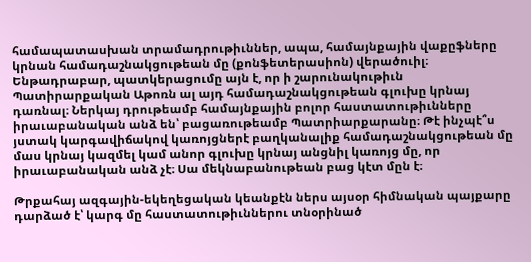համապատասխան տրամադրութիւններ, ապա, համայնքային վաքըֆները կրնան համադաշնակցութեան մը (քոնֆետերասիոն) վերածուիլ։ Ենթադրաբար, պատկերացումը այն է, որ ի շարունակութիւն Պատիրարքական Աթոռն ալ այդ համադաշնակցութեան գլուխը կրնայ դառնալ։ Ներկայ դրութեամբ համայնքային բոլոր հաստատութիւնները իրաւաբանական անձ են՝ բացառութեամբ Պատրիարքարանը։ Թէ ինչպէ՞ս յստակ կարգավիճակով կառոյցներէ բաղկանալիք համադաշնակցութեան մը մաս կրնայ կազմել կամ անոր գլուխը կրնայ անցնիլ կառոյց մը, որ իրաւաբանական անձ չէ։ Սա մեկնաբանութեան բաց կէտ մըն է։

Թրքահայ ազգային-եկեղեցական կեանքէն ներս այսօր հիմնական պայքարը դարձած է՝ կարգ մը հաստատութիւններու տնօրինած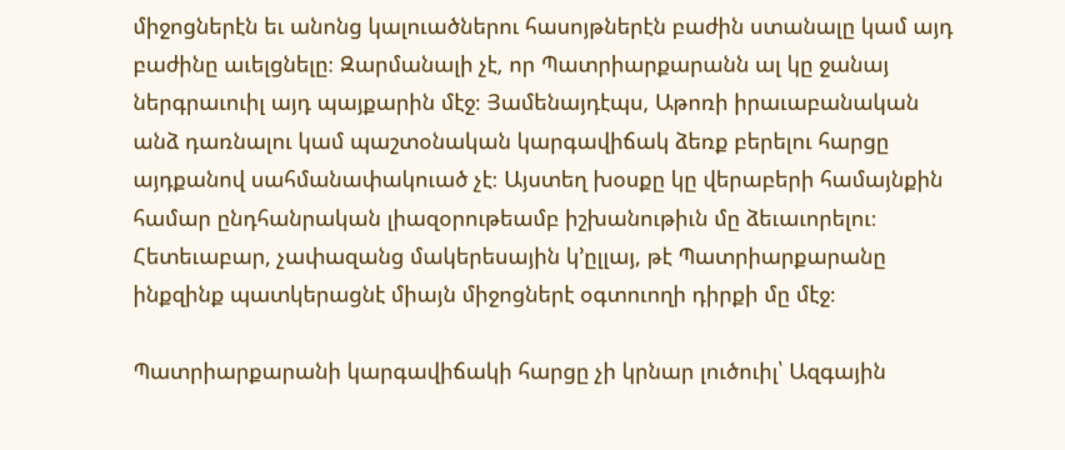միջոցներէն եւ անոնց կալուածներու հասոյթներէն բաժին ստանալը կամ այդ բաժինը աւելցնելը։ Զարմանալի չէ, որ Պատրիարքարանն ալ կը ջանայ ներգրաւուիլ այդ պայքարին մէջ։ Յամենայդէպս, Աթոռի իրաւաբանական անձ դառնալու կամ պաշտօնական կարգավիճակ ձեռք բերելու հարցը այդքանով սահմանափակուած չէ։ Այստեղ խօսքը կը վերաբերի համայնքին համար ընդհանրական լիազօրութեամբ իշխանութիւն մը ձեւաւորելու։ Հետեւաբար, չափազանց մակերեսային կ՚ըլլայ, թէ Պատրիարքարանը ինքզինք պատկերացնէ միայն միջոցներէ օգտուողի դիրքի մը մէջ։

Պատրիարքարանի կարգավիճակի հարցը չի կրնար լուծուիլ՝ Ազգային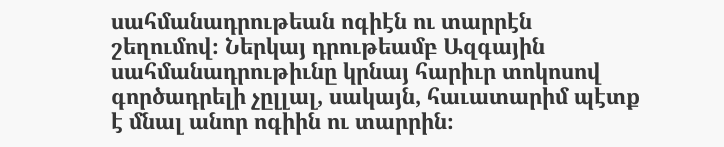սահմանադրութեան ոգիէն ու տարրէն շեղումով։ Ներկայ դրութեամբ Ազգային սահմանադրութիւնը կրնայ հարիւր տոկոսով գործադրելի չըլլալ, սակայն, հաւատարիմ պէտք է մնալ անոր ոգիին ու տարրին։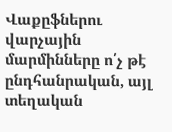Վաքըֆներու վարչային մարմինները ո՛չ թէ ընդհանրական, այլ տեղական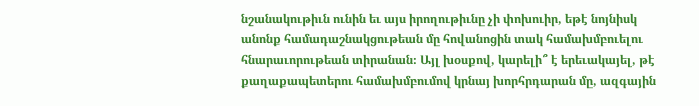նշանակութիւն ունին եւ այս իրողութիւնը չի փոխուիր, եթէ նոյնիսկ անոնք համադաշնակցութեան մը հովանոցին տակ համախմբուելու հնարաւորութեան տիրանան։ Այլ խօսքով, կարելի՞ է երեւակայել, թէ քաղաքապետերու համախմբումով կրնայ խորհրդարան մը, ազգային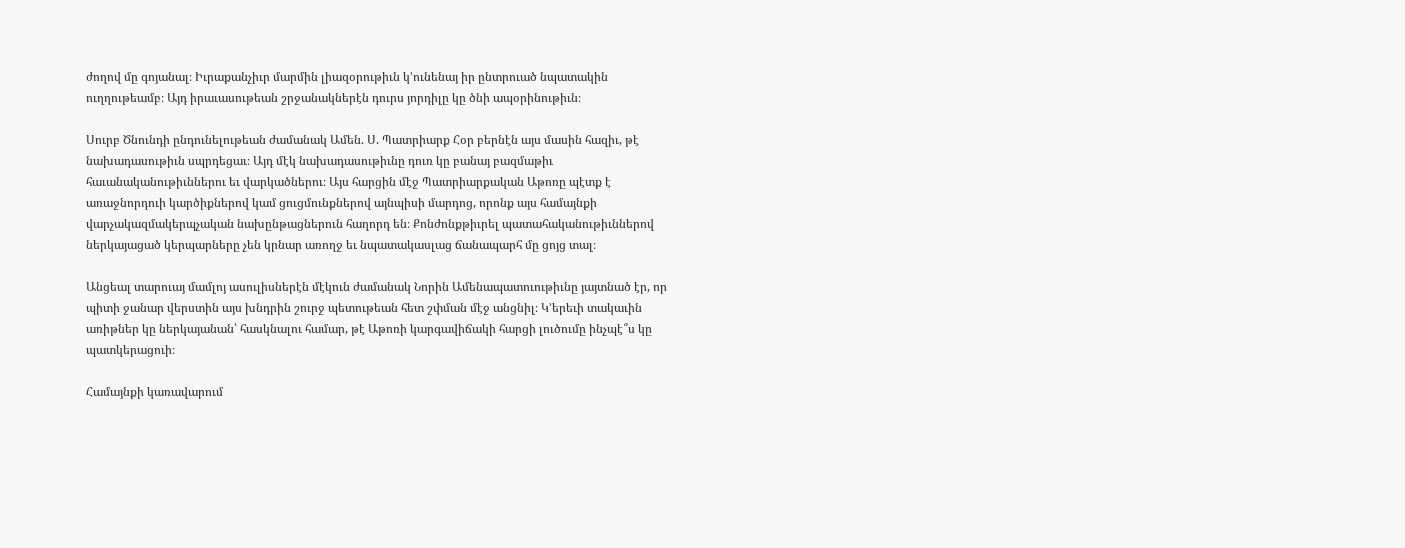ժողով մը գոյանալ։ Իւրաքանչիւր մարմին լիազօրութիւն կ՚ունենայ իր ընտրուած նպատակին ուղղութեամբ։ Այդ իրաւասութեան շրջանակներէն դուրս յորդիլը կը ծնի ապօրինութիւն։

Սուրբ Ծնունդի ընդունելութեան ժամանակ Ամեն. Ս. Պատրիարք Հօր բերնէն այս մասին հազիւ, թէ նախադասութիւն սպրդեցաւ։ Այդ մէկ նախադասութիւնը դուռ կը բանայ բազմաթիւ հաւանականութիւններու եւ վարկածներու։ Այս հարցին մէջ Պատրիարքական Աթոռը պէտք է առաջնորդուի կարծիքներով կամ ցուցմունքներով այնպիսի մարդոց, որոնք այս համայնքի վարչակազմակերպչական նախընթացներուն հաղորդ են։ Քոնժոնքթիւրել պատահականութիւններով ներկայացած կերպարները չեն կրնար առողջ եւ նպատակասլաց ճանապարհ մը ցոյց տալ։

Անցեալ տարուայ մամլոյ ասուլիսներէն մէկուն ժամանակ Նորին Ամենապատուութիւնը յայտնած էր, որ պիտի ջանար վերստին այս խնդրին շուրջ պետութեան հետ շփման մէջ անցնիլ։ Կ՚երեւի տակաւին առիթներ կը ներկայանան՝ հասկնալու համար, թէ Աթոռի կարգավիճակի հարցի լուծումը ինչպէ՞ս կը պատկերացուի։

Համայնքի կառավարում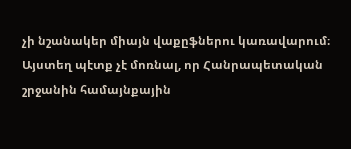չի նշանակեր միայն վաքըֆներու կառավարում։ Այստեղ պէտք չէ մոռնալ, որ Հանրապետական շրջանին համայնքային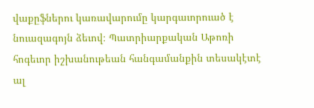վաքըֆներու կառավարումը կարգաւորուած է նուազագոյն ձեւով։ Պատրիարքական Աթոռի հոգեւոր իշխանութեան հանգամանքին տեսակէտէ ալ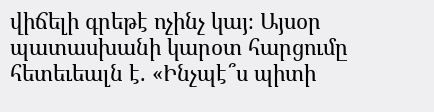վիճելի գրեթէ ոչինչ կայ։ Այսօր պատասխանի կարօտ հարցումը հետեւեալն է. «Ինչպէ՞ս պիտի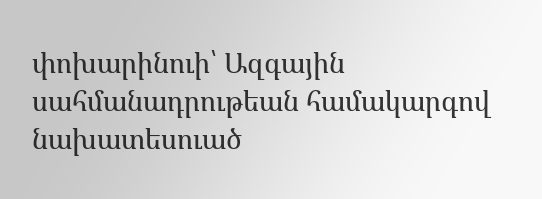փոխարինուի՝ Ազգային սահմանադրութեան համակարգով նախատեսուած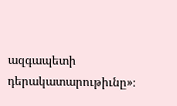ազգապետի դերակատարութիւնը»։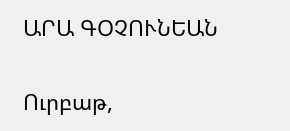ԱՐԱ ԳՕՉՈՒՆԵԱՆ

Ուրբաթ,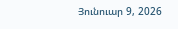Յունուար 9, 2026